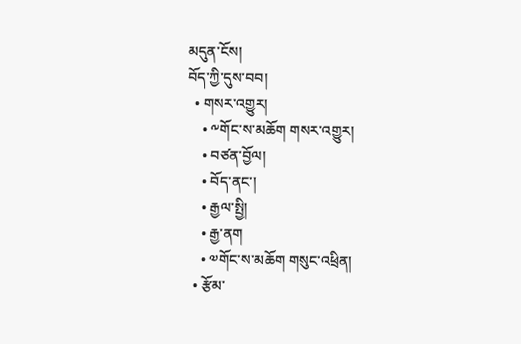མདུན་ངོས།
བོད་ཀྱི་དུས་བབ།
  • གསར་འགྱུར།
    • ༸གོང་ས་མཆོག གསར་འགྱུར།
    • བཙན་བྱོལ།
    • བོད་ནང་།
    • རྒྱལ་སྤྱི།
    • རྒྱ་ནག
    • ༧གོང་ས་མཆོག གསུང་འཕྲིན།
  • རྩོམ་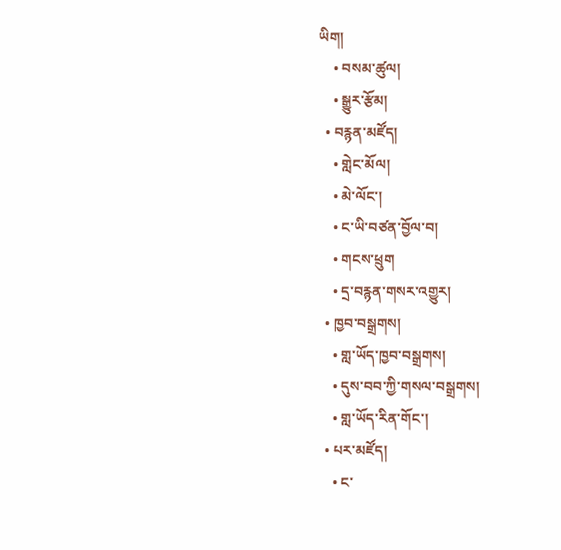ཡིག།
    • བསམ་ཚུལ།
    • སྒྱུར་རྩོམ།
  • བརྙན་མཛོད།
    • གླེང་མོལ།
    • མེ་ལོང་།
    • ང་ཡི་བཙན་བྱོལ་བ།
    • གངས་ཕྲུག
    • དྲ་བརྙན་གསར་འགྱུར།
  • ཁྱབ་བསྒྲགས།
    • གླ་ཡོད་ཁྱབ་བསྒྲགས།
    • དུས་བབ་ཀྱི་གསལ་བསྒྲགས།
    • གླ་ཡོད་རིན་གོང་།
  • པར་མཛོད།
    • ང་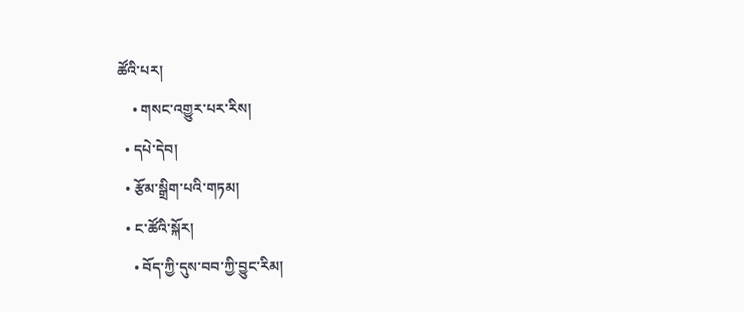ཚོའི་པར།
    • གསང་འགྱུར་པར་རིས།
  • དཔེ་དེབ།
  • རྩོམ་སྒྲིག་པའི་གཏམ།
  • ང་ཚོའི་སྐོར།
    • བོད་ཀྱི་དུས་བབ་ཀྱི་བྱུང་རིམ།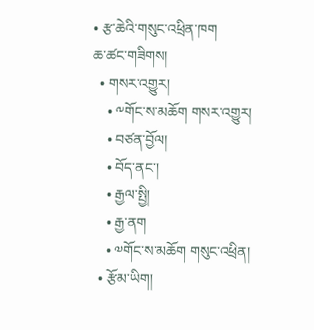• རྩ་ཆེའི་གསུང་འཕྲིན་ཁག
ཆ་ཚང་གཟིགས།
  • གསར་འགྱུར།
    • ༸གོང་ས་མཆོག གསར་འགྱུར།
    • བཙན་བྱོལ།
    • བོད་ནང་།
    • རྒྱལ་སྤྱི།
    • རྒྱ་ནག
    • ༧གོང་ས་མཆོག གསུང་འཕྲིན།
  • རྩོམ་ཡིག།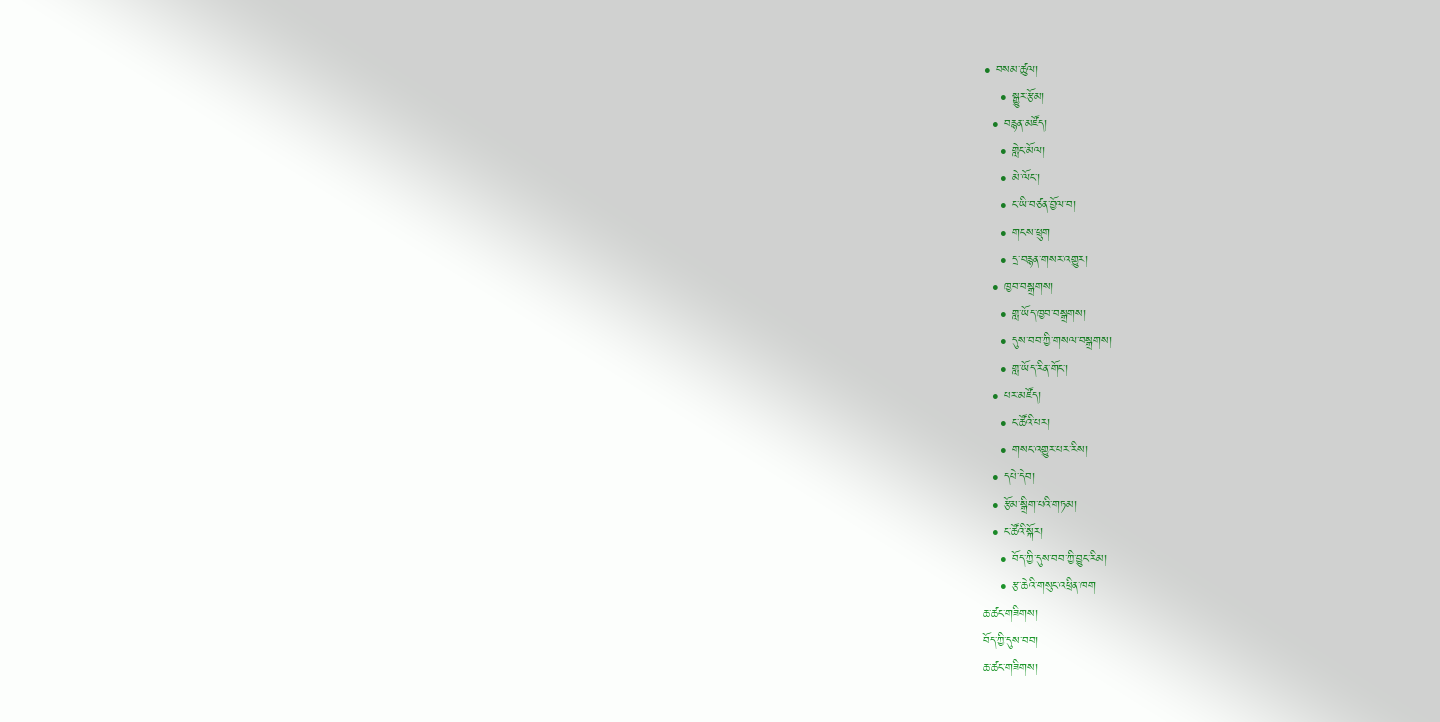• བསམ་ཚུལ།
    • སྒྱུར་རྩོམ།
  • བརྙན་མཛོད།
    • གླེང་མོལ།
    • མེ་ལོང་།
    • ང་ཡི་བཙན་བྱོལ་བ།
    • གངས་ཕྲུག
    • དྲ་བརྙན་གསར་འགྱུར།
  • ཁྱབ་བསྒྲགས།
    • གླ་ཡོད་ཁྱབ་བསྒྲགས།
    • དུས་བབ་ཀྱི་གསལ་བསྒྲགས།
    • གླ་ཡོད་རིན་གོང་།
  • པར་མཛོད།
    • ང་ཚོའི་པར།
    • གསང་འགྱུར་པར་རིས།
  • དཔེ་དེབ།
  • རྩོམ་སྒྲིག་པའི་གཏམ།
  • ང་ཚོའི་སྐོར།
    • བོད་ཀྱི་དུས་བབ་ཀྱི་བྱུང་རིམ།
    • རྩ་ཆེའི་གསུང་འཕྲིན་ཁག
ཆ་ཚང་གཟིགས།
བོད་ཀྱི་དུས་བབ།
ཆ་ཚང་གཟིགས།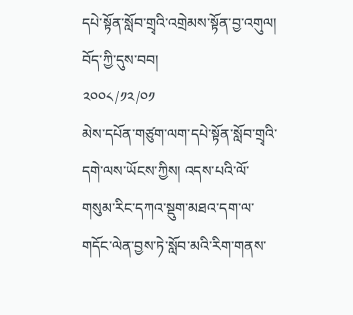དཔེ་སྟོན་སློབ་གྲྭའི་འགྲེམས་སྟོན་བྱ་འགུལ།
བོད་ཀྱི་དུས་བབ།
༢༠༠༨/༡༢/༠༡
མེས་དཔོན་གཙུག་ལག་དཔེ་སྟོན་སློབ་གྲྭའི་དགེ་ལས་ཡོངས་ཀྱིས། འདས་པའི་ལོ་གསུམ་རིང་དཀའ་སྡུག་མཐའ་དག་ལ་གདོང་ལེན་བྱས་ཏེ་སློབ་མའི་རིག་གནས་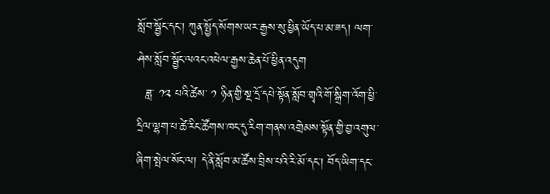སློབ་སྦྱོང་དང་། ཀུན་སྤྱོད་སོགས་ཡར་རྒྱས་སུ་ཕྱིན་ཡོད་པ་མ་ཟད། ལག་ཤེས་སློབ་སྦྱོང་ལའང་འཕེལ་རྒྱས་ཆེན་པོ་ཕྱིན་འདུག
  ཟླ་ ༡༢ པའི་ཚེས་ ༡ ཉིན་གྱི་སྔ་དྲོ་དཔེ་སྟོན་སློབ་གྲྭའི་གོ་སྒྲིག་འོག་ཕྱི་དྲིལ་ལྷག་པ་ཚེ་རིང་ཚོགས་ཁང་དུ་རིག་གནས་འགྲེམས་སྟོན་གྱི་བྱ་འགུལ་ཞིག་སྤེལ་སོང་ལ། དེ་ནི་སློབ་མ་ཚོས་བྲིས་པའི་རི་མོ་དང་། བོད་ཡིག་དང་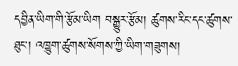དབྱིན་ཡིག་གི་རྩོམ་ཡིག བསྒྱུར་རྩོམ། ཚུགས་རིང་དང་ཚུགས་ཐུང་། འཁྱུག་ཚུགས་སོགས་ཀྱི་ཡིག་གཟུགས།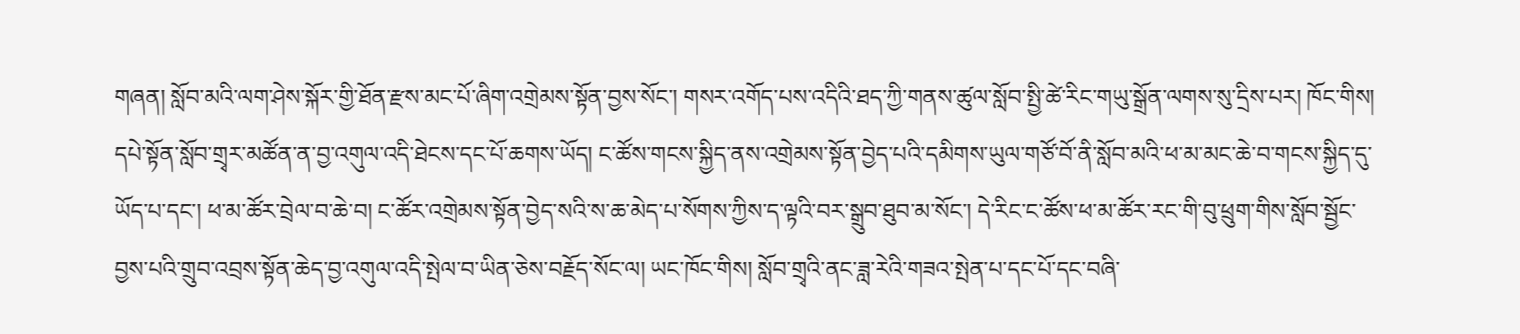གཞན། སློབ་མའི་ལག་ཤེས་སྐོར་གྱི་ཐོན་རྫས་མང་པོ་ཞིག་འགྲེམས་སྟོན་བྱས་སོང་། གསར་འགོད་པས་འདིའི་ཐད་ཀྱི་གནས་ཚུལ་སློབ་སྤྱི་ཚེ་རིང་གཡུ་སྒྲོན་ལགས་སུ་དྲིས་པར། ཁོང་གིས། དཔེ་སྟོན་སློབ་གྲྭར་མཚོན་ན་བྱ་འགུལ་འདི་ཐེངས་དང་པོ་ཆགས་ཡོད། ང་ཚོས་གངས་སྐྱིད་ནས་འགྲེམས་སྟོན་བྱེད་པའི་དམིགས་ཡུལ་གཙོ་བོ་ནི་སློབ་མའི་ཕ་མ་མང་ཆེ་བ་གངས་སྐྱིད་དུ་ཡོད་པ་དང་། ཕ་མ་ཚོར་བྲེལ་བ་ཆེ་བ། ང་ཚོར་འགྲེམས་སྟོན་བྱེད་སའི་ས་ཆ་མེད་པ་སོགས་ཀྱིས་ད་ལྟའི་བར་སྒྲུབ་ཐུབ་མ་སོང་། དེ་རིང་ང་ཚོས་ཕ་མ་ཚོར་རང་གི་བུ་ཕྲུག་གིས་སློབ་སྦྱོང་བྱས་པའི་གྲུབ་འབྲས་སྟོན་ཆེད་བྱ་འགུལ་འདི་སྤེལ་བ་ཡིན་ཅེས་བརྗོད་སོང་ལ། ཡང་ཁོང་གིས། སློབ་གྲྭའི་ནང་ཟླ་རེའི་གཟའ་སྤེན་པ་དང་པོ་དང་བཞི་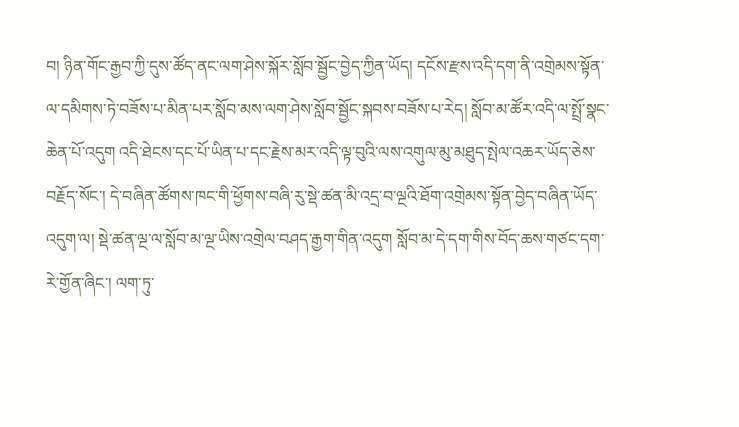བ། ཉིན་གོང་རྒྱབ་ཀྱི་དུས་ཚོད་ནང་ལག་ཤེས་སྐོར་སློབ་སྦྱོང་བྱེད་ཀྱིན་ཡོད། དངོས་རྫས་འདི་དག་ནི་འགྲེམས་སྟོན་ལ་དམིགས་ཏེ་བཟོས་པ་མིན་པར་སློབ་མས་ལག་ཤེས་སློབ་སྦྱོང་སྐབས་བཟོས་པ་རེད། སློབ་མ་ཚོར་འདི་ལ་སྤྲོ་སྣང་ཆེན་པོ་འདུག འདི་ཐེངས་དང་པོ་ཡིན་པ་དང་རྗེས་མར་འདི་ལྟ་བུའི་ལས་འགུལ་མུ་མཐུད་སྤེལ་འཆར་ཡོད་ཅེས་བརྗོད་སོང་། དེ་བཞིན་ཚོགས་ཁང་གི་ཕྱོགས་བཞི་རུ་སྡེ་ཚན་མི་འདྲ་བ་ལྔའི་ཐོག་འགྲེམས་སྟོན་བྱེད་བཞིན་ཡོད་འདུག་ལ། སྡེ་ཚན་ལྔ་ལ་སློབ་མ་ལྔ་ཡིས་འགྲེལ་བཤད་རྒྱག་གིན་འདུག སློབ་མ་དེ་དག་གིས་བོད་ཆས་གཙང་དག་རེ་གྱོན་ཞིང་། ལག་ཏུ་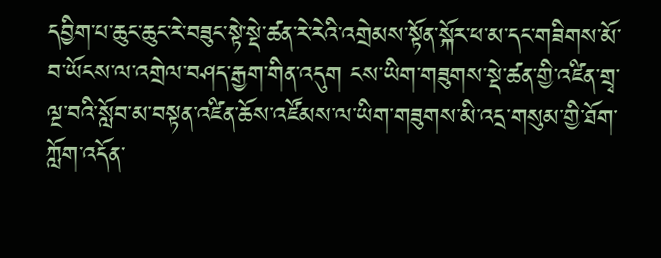དབྱིག་པ་ཆུང་ཆུང་རེ་བཟུང་སྟེ་སྡེ་ཚན་རེ་རེའི་འགྲེམས་སྟོན་སྐོར་ཕ་མ་དང་གཟིགས་མོ་བ་ཡོངས་ལ་འགྲེལ་བཤད་རྒྱག་གིན་འདུག ངས་ཡིག་གཟུགས་སྡེ་ཚན་གྱི་འཛིན་གྲྭ་ལྔ་བའི་སློབ་མ་བསྟན་འཛིན་ཆོས་འཛོམས་ལ་ཡིག་གཟུགས་མི་འདྲ་གསུམ་གྱི་ཐོག་ཀློག་འདོན་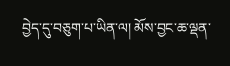བྱེད་དུ་བཅུག་པ་ཡིན་ལ། མོས་བྱང་ཆ་ལྡན་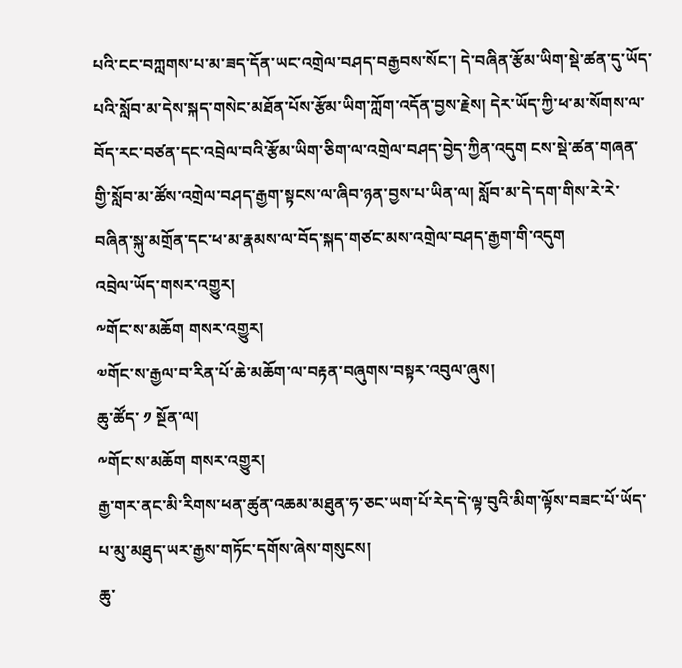པའི་ངང་བཀླགས་པ་མ་ཟད་དོན་ཡང་འགྲེལ་བཤད་བརྒྱབས་སོང་། དེ་བཞིན་རྩོམ་ཡིག་སྡེ་ཚན་དུ་ཡོད་པའི་སློབ་མ་དེས་སྐད་གསེང་མཐོན་པོས་རྩོམ་ཡིག་ཀློག་འདོན་བྱས་རྗེས། དེར་ཡོད་ཀྱི་ཕ་མ་སོགས་ལ་བོད་རང་བཙན་དང་འབྲེལ་བའི་རྩོམ་ཡིག་ཅིག་ལ་འགྲེལ་བཤད་བྱེད་ཀྱིན་འདུག ངས་སྡེ་ཚན་གཞན་གྱི་སློབ་མ་ཚོས་འགྲེལ་བཤད་རྒྱག་སྟངས་ལ་ཞིབ་ཉན་བྱས་པ་ཡིན་ལ། སློབ་མ་དེ་དག་གིས་རེ་རེ་བཞིན་སྐུ་མགྲོན་དང་ཕ་མ་རྣམས་ལ་བོད་སྐད་གཙང་མས་འགྲེལ་བཤད་རྒྱག་གི་འདུག
འབྲེལ་ཡོད་གསར་འགྱུར།
༸གོང་ས་མཆོག གསར་འགྱུར།
༧གོང་ས་རྒྱལ་བ་རིན་པོ་ཆེ་མཆོག་ལ་བརྟན་བཞུགས་བསྟར་འབུལ་ཞུས།
ཆུ་ཚོད་ ༡ སྔོན་ལ།
༸གོང་ས་མཆོག གསར་འགྱུར།
རྒྱ་གར་ནང་མི་རིགས་ཕན་ཚུན་འཆམ་མཐུན་ཧ་ཅང་ཡག་པོ་རེད་དེ་ལྟ་བུའི་མིག་ལྟོས་བཟང་པོ་ཡོད་པ་མུ་མཐུད་ཡར་རྒྱས་གཏོང་དགོས་ཞེས་གསུངས།
ཆུ་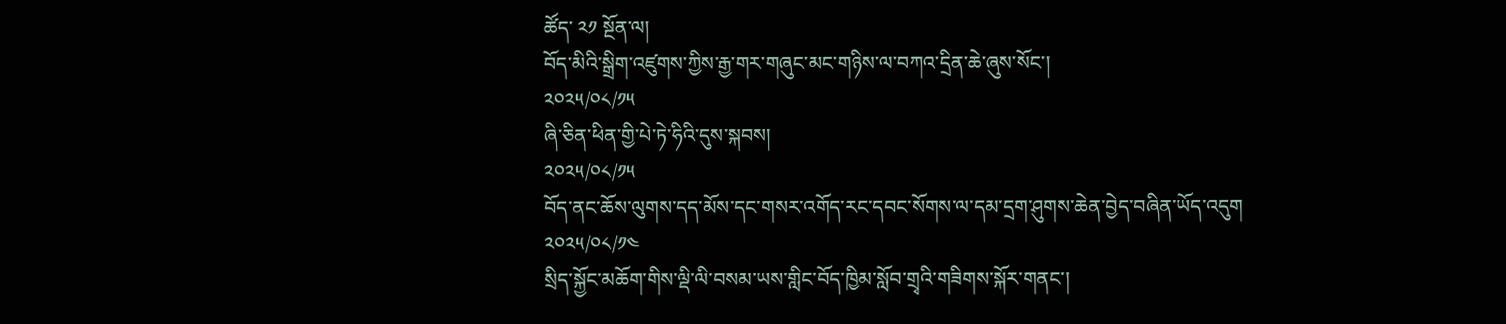ཚོད་ ༢༡ སྔོན་ལ།
བོད་མིའི་སྒྲིག་འཛུགས་ཀྱིས་རྒྱ་གར་གཞུང་མང་གཉིས་ལ་བཀའ་དྲིན་ཆེ་ཞུས་སོང་།
༢༠༢༥/༠༨/༡༥
ཞི་ཅིན་ཕིན་གྱི་པེ་ཏེ་ཧིའི་དུས་སྐབས།
༢༠༢༥/༠༨/༡༥
བོད་ནང་ཆོས་ལུགས་དད་མོས་དང་གསར་འགོད་རང་དབང་སོགས་ལ་དམ་དྲག་ཤུགས་ཆེན་བྱེད་བཞིན་ཡོད་འདུག
༢༠༢༥/༠༨/༡༤
སྲིད་སྐྱོང་མཆོག་གིས་ལྡི་ལི་བསམ་ཡས་གླིང་བོད་ཁྱིམ་སློབ་གྲྭའི་གཟིགས་སྐོར་གནང་།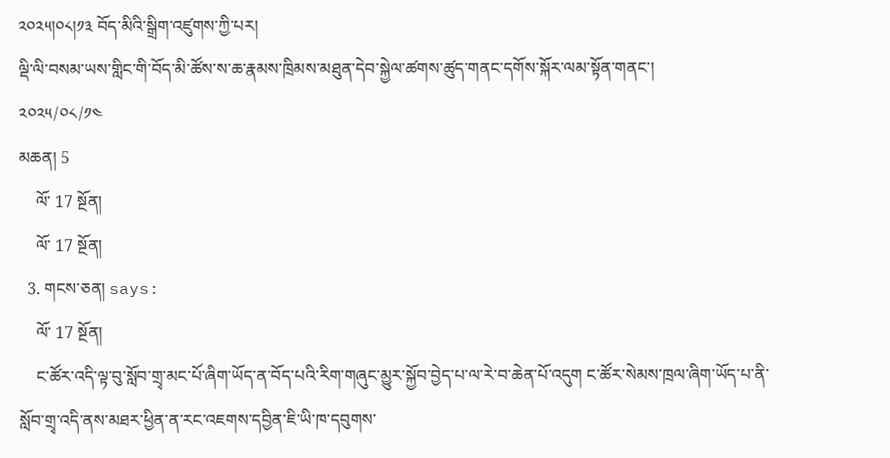༢༠༢༥།༠༨།༡༣ བོད་མིའི་སྒྲིག་འཛུགས་ཀྱི་པར།
ལྡི་ལི་བསམ་ཡས་གླིང་གི་བོད་མི་ཚོས་ས་ཆ་རྣམས་ཁྲིམས་མཐུན་དེབ་སྐྱེལ་ཚགས་ཚུད་གནང་དགོས་སྐོར་ལམ་སྟོན་གནང་།
༢༠༢༥/༠༨/༡༤
མཆན། 5
    ལོ་ 17 སྔོན།
    ལོ་ 17 སྔོན།
  3. གངས་ཅན། says:
    ལོ་ 17 སྔོན།
    ང་ཚོར་འདི་ལྟ་བུ་སློབ་གྲྭ་མང་པོ་ཞིག་ཡོད་ན་བོད་པའི་རིག་གཞུང་མྱུར་སྐྱོབ་བྱེད་པ་ལ་རེ་བ་ཆེན་པོ་འདུག ང་ཚོར་སེམས་ཁྲལ་ཞིག་ཡོད་པ་ནི་སློབ་གྲྭ་འདི་ནས་མཐར་ཕྱིན་ན་རང་འཇགས་དབྱིན་ཇི་ཡི་ཁ་དབུགས་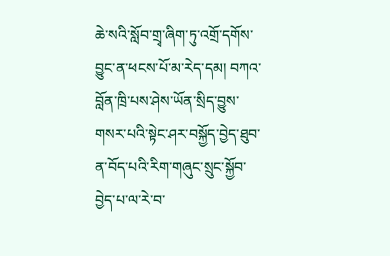ཆེ་སའི་སློབ་གྲྭ་ཞིག་ཏུ་འགྲོ་དགོས་བྱུང་ན་ཕངས་པོ་མ་རེད་དམ། བཀའ་བློན་ཁྲི་པས་ཤེས་ཡོན་སྲིད་བྱུས་གསར་པའི་སྟེང་ཤར་བསྐྱོད་བྱེད་ཐུབ་ན་བོད་པའི་རིག་གཞུང་སྲུང་སྐྱོབ་བྱེད་པ་ལ་རེ་བ་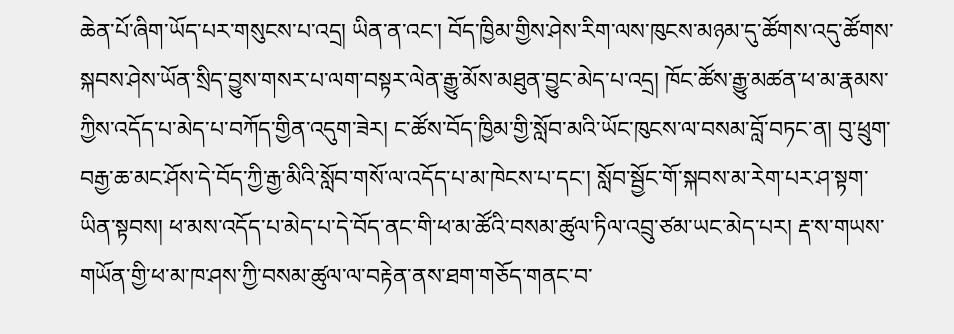ཆེན་པོ་ཞིག་ཡོད་པར་གསུངས་པ་འདྲ། ཡིན་ན་འང་། བོད་ཁྱིམ་གྱིས་ཤེས་རིག་ལས་ཁུངས་མཉམ་དུ་ཚོགས་འདུ་ཚོགས་སྐབས་ཤེས་ཡོན་སྲིད་བྱུས་གསར་པ་ལག་བསྟར་ལེན་རྒྱུ་མོས་མཐུན་བྱུང་མེད་པ་འདྲ། ཁོང་ཚོས་རྒྱུ་མཚན་ཕ་མ་རྣམས་ཀྱིས་འདོད་པ་མེད་པ་བཀོད་གྱིན་འདུག་ཟེར། ང་ཚོས་བོད་ཁྱིམ་གྱི་སློབ་མའི་ཡོང་ཁུངས་ལ་བསམ་བློ་བཏང་ན། བུ་ཕྲུག་བརྒྱ་ཆ་མང་ཤོས་དེ་བོད་ཀྱི་རྒྱ་མིའི་སློབ་གསོ་ལ་འདོད་པ་མ་ཁེངས་པ་དང་། སློབ་སྦྱོང་གོ་སྐབས་མ་རེག་པར་ཤ་སྟག་ཡིན་སྟབས། ཕ་མས་འདོད་པ་མེད་པ་དེ་བོད་ནང་གི་ཕ་མ་ཚོའི་བསམ་ཚུལ་ཏིལ་འབྲུ་ཙམ་ཡང་མེད་པར། རྡ་ས་གཡས་གཡོན་གྱི་ཕ་མ་ཁ་ཤས་ཀྱི་བསམ་ཚུལ་ལ་བརྟེན་ནས་ཐག་གཅོད་གནང་བ་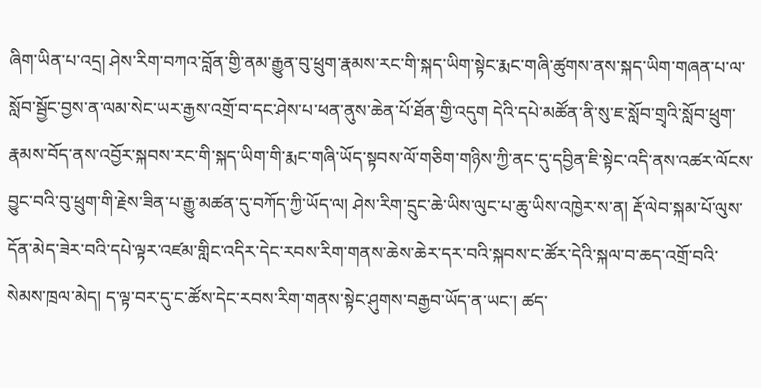ཞིག་ཡིན་པ་འདྲ། ཤེས་རིག་བཀའ་བློན་གྱི་ནམ་རྒྱུན་བུ་ཕྲུག་རྣམས་རང་གི་སྐད་ཡིག་སྟེང་རྨང་གཞི་ཚུགས་ནས་སྐད་ཡིག་གཞན་པ་ལ་སློབ་སྦྱོང་བྱས་ན་ལམ་སེང་ཡར་རྒྱས་འགྲོ་བ་དང་ཤེས་པ་ཕན་ནུས་ཆེན་པོ་ཐོན་གྱི་འདུག དེའི་དཔེ་མཚོན་ནི་སུ་ཇ་སློབ་གྲྭའི་སློབ་ཕྲུག་རྣམས་བོད་ནས་འབྱོར་སྐབས་རང་གི་སྐད་ཡིག་གི་རྨང་གཞི་ཡོད་སྟབས་ལོ་གཅིག་གཉིས་ཀྱི་ནང་དུ་དབྱིན་ཇི་སྟེང་འདི་ནས་འཚར་ལོངས་བྱུང་བའི་བུ་ཕྲུག་གི་རྗེས་ཟིན་པ་རྒྱུ་མཚན་དུ་བཀོད་ཀྱི་ཡོད་ལ། ཤེས་རིག་དྲུང་ཆེ་ཡིས་ལུང་པ་ཆུ་ཡིས་འཁྱེར་ས་ན། རྡོ་ལེབ་སྐམ་པོ་ལུས་དོན་མེད་ཟེར་བའི་དཔེ་ལྟར་འཛམ་གླིང་འདིར་དེང་རབས་རིག་གནས་ཆེས་ཆེར་དར་བའི་སྐབས་ང་ཚོར་དེའི་སྐལ་བ་ཆད་འགྲོ་བའི་སེམས་ཁྲལ་མེད། ད་ལྟ་བར་དུ་ང་ཚོས་དེང་རབས་རིག་གནས་སྟེང་ཤུགས་བརྒྱབ་ཡོད་ན་ཡང་། ཚད་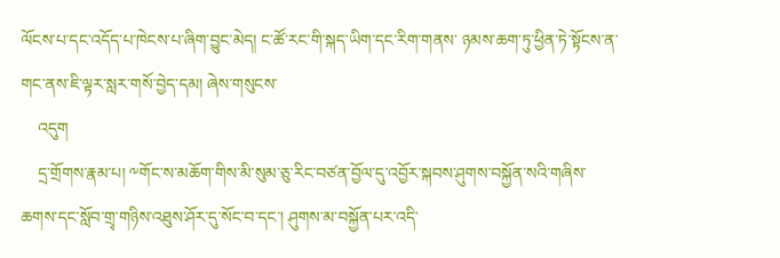ལོངས་པ་དང་འདོད་པ་ཁེངས་པ་ཞིག་བྱུང་མེད། ང་ཚོ་རང་གི་སྐད་ཡིག་དང་རིག་གནས་ ཉམས་ཆག་ཏུ་ཕྱིན་ཏེ་སྟོངས་ན་གང་ནས་ཇི་ལྟར་སླར་གསོ་བྱེད་དམ། ཞེས་གསུངས་
    འདུག
    དྲ་གྲོགས་རྣམ་པ། ༸གོང་ས་མཆོག་གིས་མི་སུམ་ཅུ་རིང་བཙན་བྱོལ་དུ་འབྱོར་སྐབས་ཤུགས་བསྐྱོན་སའི་གཞིས་ཆགས་དང་སློབ་གྲྭ་གཉིས་འཐུས་ཤོར་དུ་སོང་བ་དང་། ཤུགས་མ་བསྐྱོན་པར་འདི་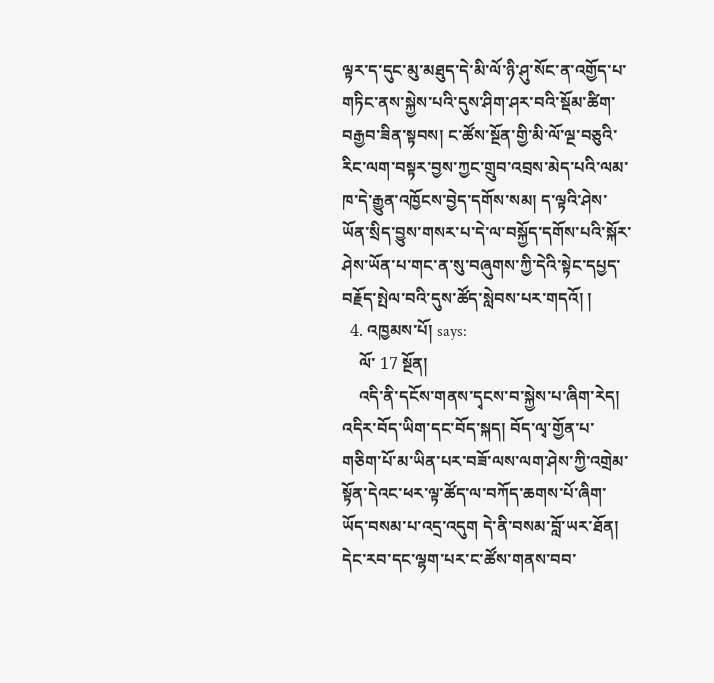ལྟར་ད་དུང་མུ་མཐུད་དེ་མི་ལོ་ཉི་ཤུ་སོང་ན་འགྱོད་པ་གཏིང་ནས་སྐྱེས་པའི་དུས་ཤིག་ཤར་བའི་སྡོམ་ཚིག་བརྒྱབ་ཟིན་སྟབས། ང་ཚོས་སྔོན་གྱི་མི་ལོ་ལྔ་བཅུའི་རིང་ལག་བསྟར་བྱས་ཀྱང་གྲུབ་འབྲས་མེད་པའི་ལམ་ཁ་དེ་རྒྱུན་འཁྱོངས་བྱེད་དགོས་སམ། ད་ལྟའི་ཤེས་ཡོན་སྲིད་བྱུས་གསར་པ་དེ་ལ་བསྐྱོད་དགོས་པའི་སྐོར་ཤེས་ཡོན་པ་གང་ན་སུ་བཞུགས་ཀྱི་དེའི་སྟེང་དཔྱད་བརྗོད་སྤེལ་བའི་དུས་ཚོད་སླེབས་པར་གདའོ། །
  4. འཁྱམས་པོ། says:
    ལོ་ 17 སྔོན།
    འདི་ནི་དངོས་གནས་དྭངས་བ་སྐྱེས་པ་ཞིག་རེད། འདིར་བོད་ཡིག་དང་བོད་སྐད། བོད་ལྭ་གྱོན་པ་གཅིག་པོ་མ་ཡིན་པར་བཟོ་ལས་ལག་ཤེས་ཀྱི་འགྲེམ་སྟོན་དེའང་ཕར་ལྟ་ཚོད་ལ་བཀོད་ཆགས་པོ་ཞིག་ཡོད་བསམ་པ་འདྲ་འདུག དེ་ནི་བསམ་བློ་ཡར་ཐོན། དེང་རབ་དང་ལྷག་པར་ང་ཚོས་གནས་བབ་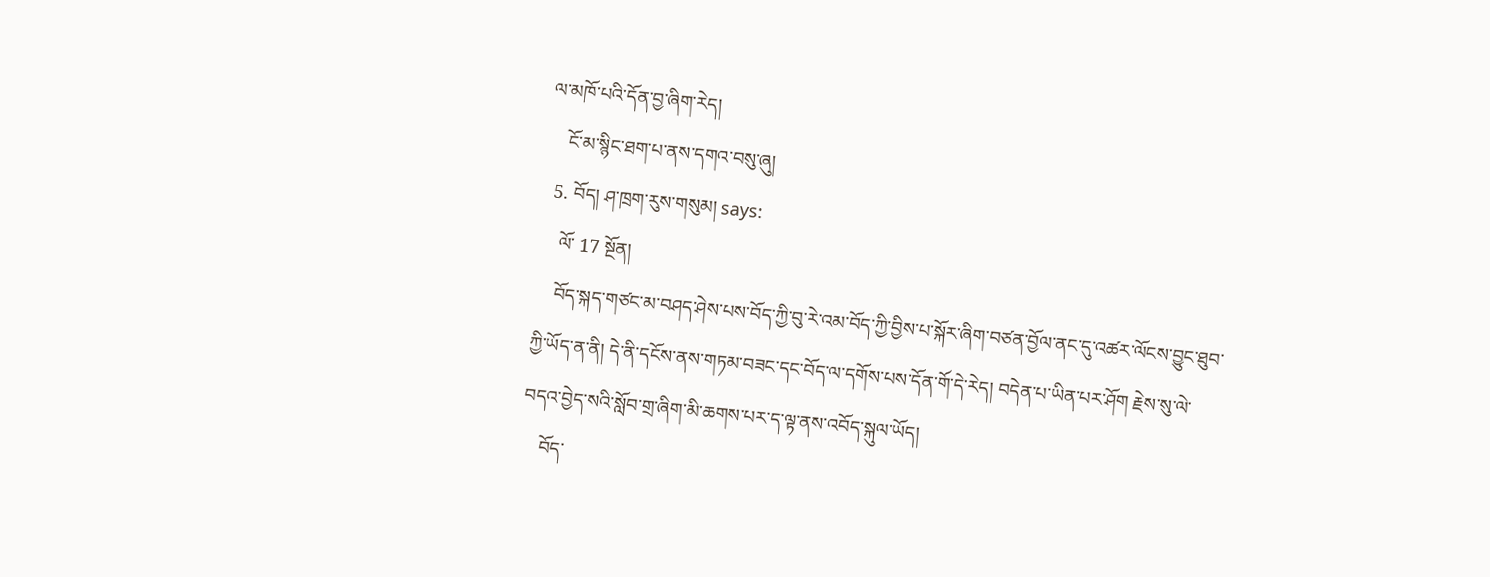ལ་མཁོ་པའི་དོན་བྱ་ཞིག་རེད།
    ངོ་མ་སྙིང་ཐག་པ་ནས་དགའ་བསུ་ཞུ།
  5. བོད། ཤ་ཁྲག་རུས་གསུམ། says:
    ལོ་ 17 སྔོན།
    བོད་སྐད་གཙང་མ་བཤད་ཤེས་པས་བོད་ཀྱི་བུ་རེ་འམ་བོད་ཀྱི་བྱིས་པ་སྐོར་ཞིག་བཙན་བྱོལ་ནང་དུ་འཚར་ལོངས་བྱུང་ཐུབ་ཀྱི་ཡོད་ན་ནི། དེ་ནི་དངོས་ནས་གཏམ་བཟང་དང་བོད་ལ་དགོས་པས་དོན་གོ་དེ་རེད། བདེན་པ་ཡིན་པར་ཤོག རྗེས་སུ་ལེ་བདའ་བྱེད་སའི་སློབ་གྲ་ཞིག་མི་ཆགས་པར་ད་ལྟ་ནས་འབོད་སྐུལ་ཡོད།
    བོད་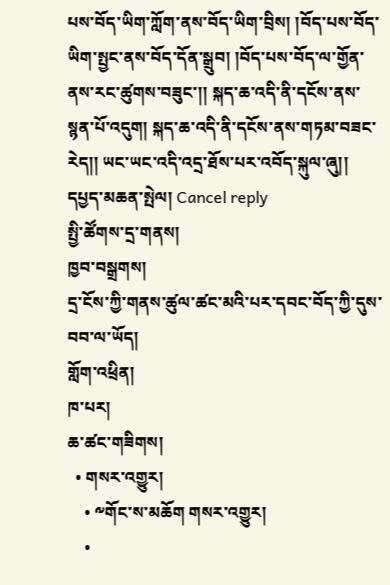པས་བོད་ཡིག་ཀློག་ནས་བོད་ཡིག་བྲིས། །བོད་པས་བོད་ཡིག་སྤྱང་ནས་བོད་དོན་སྒྲུབ། །བོད་པས་བོད་ལ་གྱོན་ནས་རང་ཚུགས་བཟུང་།། སྐད་ཆ་འདི་ནི་དངོས་ནས་སྙན་པོ་འདུག། སྐད་ཆ་འདི་ནི་དངོས་ནས་གཏམ་བཟང་རེད།། ཡང་ཡང་འདི་འདྲ་ཐོས་པར་འབོད་སྐུལ་ཞུ།།
དཔྱད་མཆན་སྤེལ། Cancel reply
སྤྱི་ཚོགས་དྲ་གནས།
ཁྱབ་བསྒྲགས།
དྲ་ངོས་ཀྱི་གནས་ཚུལ་ཚང་མའི་པར་དབང་བོད་ཀྱི་དུས་བབ་ལ་ཡོད།
གློག་འཕྲིན།
ཁ་པར།
ཆ་ཚང་གཟིགས།
  • གསར་འགྱུར།
    • ༸གོང་ས་མཆོག གསར་འགྱུར།
    •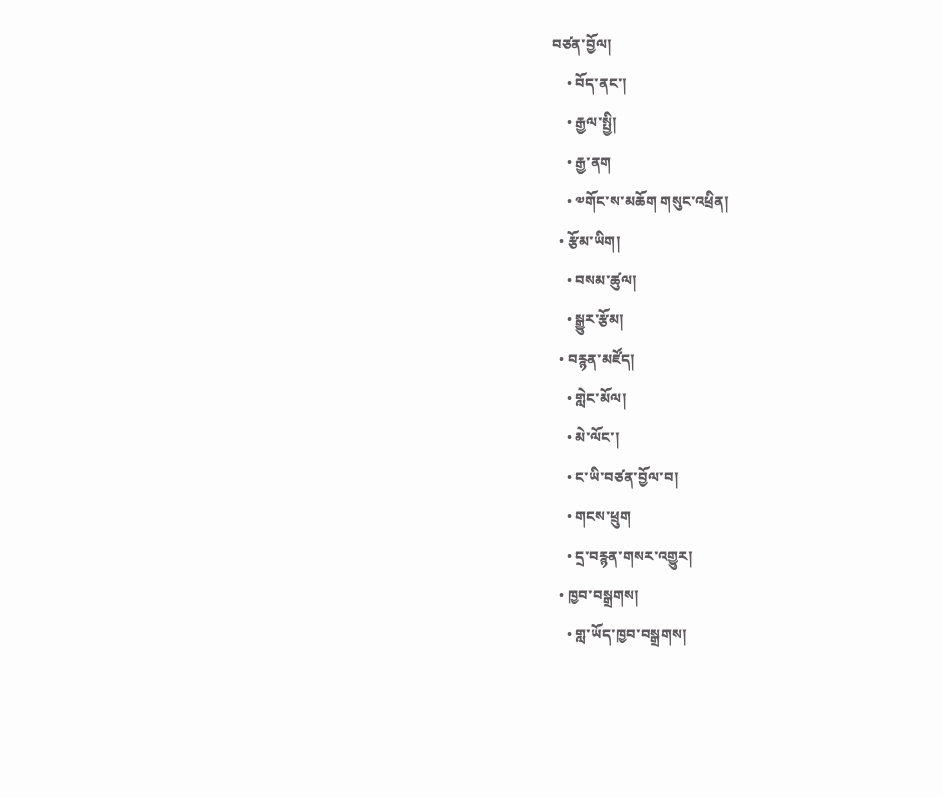བཙན་བྱོལ།
    • བོད་ནང་།
    • རྒྱལ་སྤྱི།
    • རྒྱ་ནག
    • ༧གོང་ས་མཆོག གསུང་འཕྲིན།
  • རྩོམ་ཡིག།
    • བསམ་ཚུལ།
    • སྒྱུར་རྩོམ།
  • བརྙན་མཛོད།
    • གླེང་མོལ།
    • མེ་ལོང་།
    • ང་ཡི་བཙན་བྱོལ་བ།
    • གངས་ཕྲུག
    • དྲ་བརྙན་གསར་འགྱུར།
  • ཁྱབ་བསྒྲགས།
    • གླ་ཡོད་ཁྱབ་བསྒྲགས།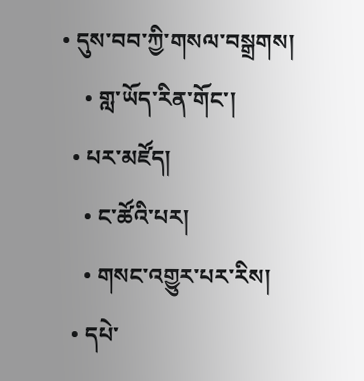• དུས་བབ་ཀྱི་གསལ་བསྒྲགས།
    • གླ་ཡོད་རིན་གོང་།
  • པར་མཛོད།
    • ང་ཚོའི་པར།
    • གསང་འགྱུར་པར་རིས།
  • དཔེ་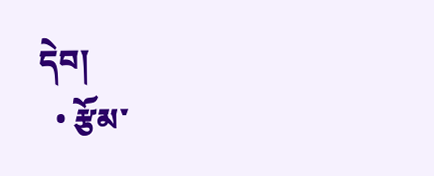དེབ།
  • རྩོམ་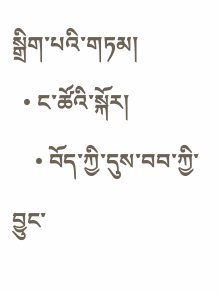སྒྲིག་པའི་གཏམ།
  • ང་ཚོའི་སྐོར།
    • བོད་ཀྱི་དུས་བབ་ཀྱི་བྱུང་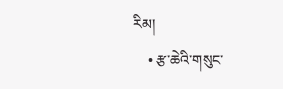རིམ།
    • རྩ་ཆེའི་གསུང་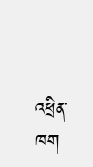འཕྲིན་ཁག